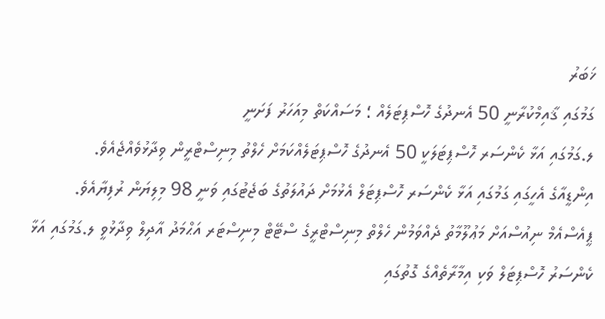ޚަބަރު
ގަމުގައި ޤާއިމްކުރާނީ 50 އެނދުގެ ހޮސްޕިޓަލެއް ؛ މަސައްކަތް މިއަހަރު ފަށަނީ
ލ.ގަމުގައި އަޅާ ކެންސަރ ހޮސްޕިޓަލަކީ 50 އެނދުގެ ހޮސްޕިޓަލެއްކަމަށް ހެލްތު މިނިސްޓްރީން ވިދާޅުވެއްޖެއެވެ.
އިންޑީއާގެ އެހީގައި ގަމުގައި އަޅާ ކެންސަރ ހޮސްޕިޓަލް އެޅުމަށް ދައުލަތުގެ ބަޖެޓުގައި ވަނީ 98 މިލިޔަން ރުފިޔާއެވެ.
ޕީއެސްއެމް ނިއުސްއަށް މަޢުލޫމާތު ދެއްވަމުން ހެލްތް މިނިސްޓްރީގެ ސްޓޭޓް މިނިސްޓަރ އަޙްމަދު އާދިލް ވިދާޅުވީ ލ.ގަމުގައި އަޅާ ކެންސަރު ހޮސްޕިޓަލް ވަކި އިމާރާތެއްގެ ގޮތުގައި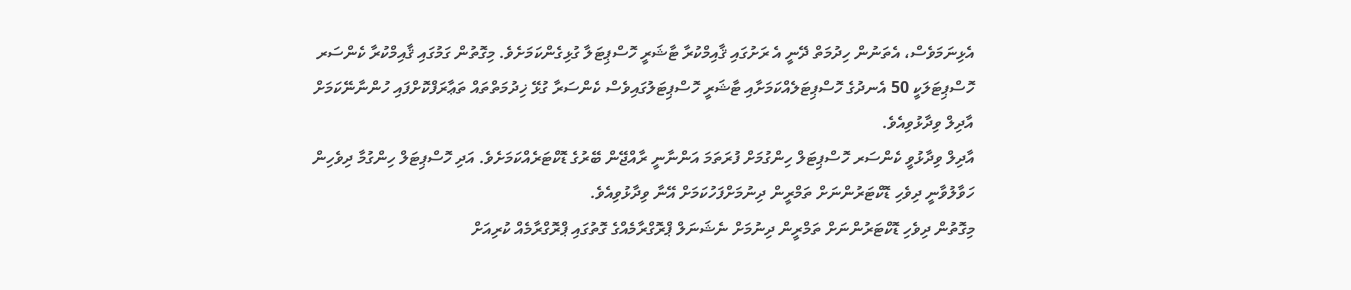އެޅިނަމަވެސް، އެތަނުން ހިދުމަތް ދޭނީ އެ ރަށުގައި ޤާއިމްކުރާ ޓާޝަރީ ހޮސްޕިޓަލާ ގުޅިގެންކަމަށެވެ. މިގޮތުން ގަމުގައި ޤާއިމްކުރާ ކެންސަރ ހޮސްޕިޓަލަކީ 50 އެނދުގެ ހޮސްޕިޓަލެއްކަމަށާއި ޓާޝަރީ ހޮސްޕިޓަލުގައިވެސް ކެންސަރާ ގުޅޭ ޚިދުމަތްތައް ތަޢާރަފްކޮށްފައި ހުންނާނޭކަމަށް އާދިލް ވިދާޅުވިއެވެ.
އާދިލް ވިދާޅުވީ ކެންސަރ ހޮސްޕިޓަލް ހިންގުމަށް ފުރަތަމަ އަންނާނީ ރާއްޖޭން ބޭރުގެ ޑޮކްޓަރެއްކަމަށެވެ. އަދި ހޮސްޕިޓަލް ހިންގުމާ ދިވެހިން ހަވާލުވާނީ ދިވެހި ޑޮކްޓަރުންނަށް ތަމްރީން ދިނުމަށްފަހުކަމަށް އޭނާ ވިދާޅުވިއެވެ.
މިގޮތުން ދިވެހި ޑޮކްޓަރުންނަށް ތަމްރީން ދިނުމަށް ނެޝަނަލް ޕްރޮގްރާމެއްގެ ގޮތުގައި ޕްރޮގްރާމެއް ކުރިއަށް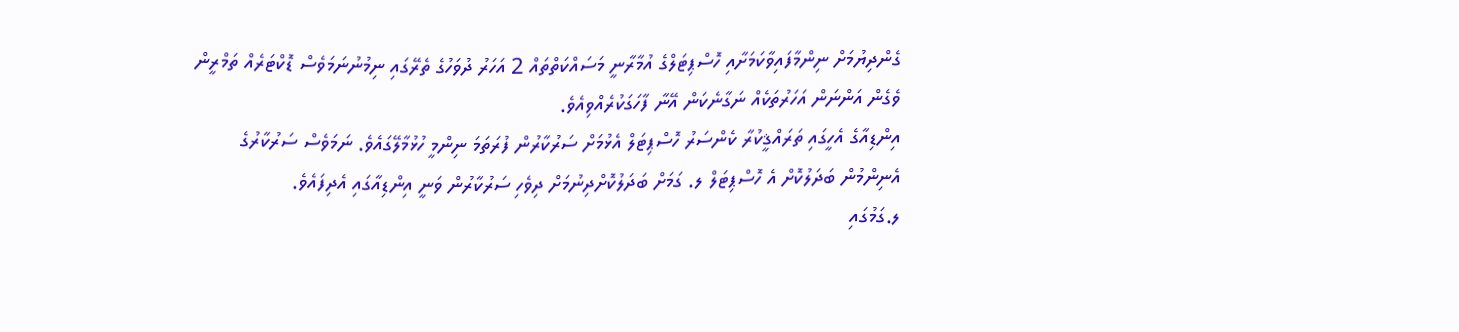ގެންދިޔުމަށް ނިންމާފައިވާކަމަށާއި ހޮސްޕިޓަލްގެ އުމާރާނީ މަސައްކަތްތައް 2 އަހަރު ދުވަހުގެ ތެރޭގައި ނިމުނުނަމަވެސް ޑޮކްޓަރެއް ތަމްރީން ވެގެން އަންނަން އަހަރުތަކެއް ނަގާނެކަން އޭނާ ފާހަގަކުރެއްވިއެވެ.
އިންޑިއާގެ އެހީގައި ތަރައްޤީކުރާ ކެންސަރު ހޮސްޕިޓަލް އެޅުމަށް ސަރުކާރުން ފުރަތަމަ ނިންމީ ހުޅުމާލޭގައެވެ. ނަމަވެސް ސަރުކާރުގެ އެނިންމުން ބަދަލުކޮށް އެ ހޮސްޕިޓަލް ލ. ގަމަށް ބަދަލުކޮށްދިނުމަށް ދިވެހި ސަރުކާރުން ވަނީ އިންޑިއާގައި އެދިފައެވެ.
ލ.ގަމުގައި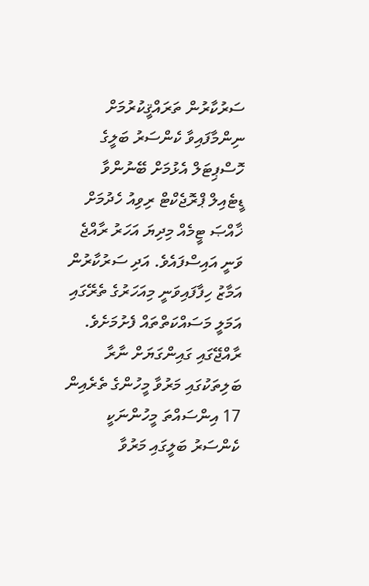ސަރުކާރުން ތަރައްޤީކުރުމަށް ނިންމާފައިވާ ކެންސަރު ބަލީގެ ހޮސްޕިޓަލް އެޅުމަށް ބޭނުންވާ ޑީޓެއިލް ޕްރޮޖެކްޓް ރިވިއު ހެދުމަށް ޚާއްޞަ ޓީމެއް މިދިޔަ އަހަރު ރާއްޖެ ވަނީ އައިސްފައެވެ. އަދި ސަރުކާރުން އަމާޒު ހިފާފައިވަނީ މިއަހަރުގެ ތެރޭގައި އަމަލީ މަސައްކަތްތައް ފެށުމަށެވެ.
ރާއްޖޭގައި ގައިންގަޔަށް ނާރާ ބަލިތަކުގައި މަރުވާ މީހުންގެ ތެރެއިން 17 އިންސައްތަ މީހުންނަކީ ކެންސަރު ބަލީގައި މަރުވާ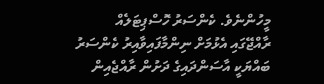މީހުންނެވެ. ކެންސަރު ހޮސްޕިޓަލެއް ރާއްޖޭގައި އެޅުމަށް ނިންމާފައިވާއިރު ކެންސަރު ބައްޔަކީ އާސަންދައިގެ ދަށުން ރާއްޖެއިން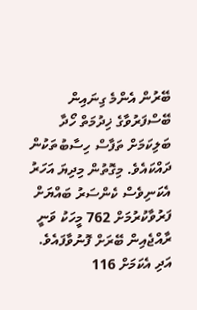ބޭރުން އެންމެ ގިނައިން ބޭސްފަރުވާގެ ޚިދުމަތް ހޯދާ ބަލިކަމަށް ތަފާސް ހިސާބުތަކުން ދައްކައެވެ. މިގޮތުން މިދިޔަ އަހަރު އެކަނިވެސް ކެންސަރު ބައްޔަށް ފަރުވާކުރުމަށް 762 މީހަކު ވަނީ ރާއްޖެއިން ބޭރަށް ފޮނުވާފައެވެ. އަދި އެކަމަށް 116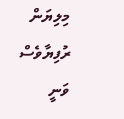މިލިޔަން ރުފިޔާވެސް ވަނީ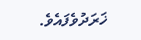ޚަރަދުވެފައެވެ.